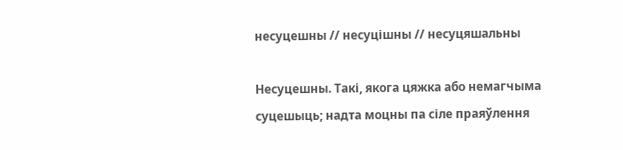несуцешны // несуцішны // несуцяшальны

Несуцешны. Такі, якога цяжка або немагчыма суцешыць; надта моцны па сіле праяўлення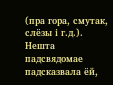(пра гора, смутак, слёзы і г.д.).
Нешта падсвядомае падсказвала ёй,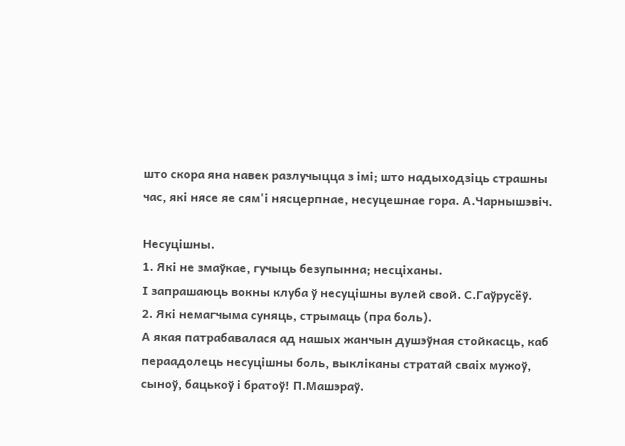што скора яна навек разлучыцца з імі; што надыходзіць страшны час, які нясе яе сям'і нясцерпнае, несуцешнае гора. А.Чарнышэвіч.

Несуцішны.
1. Які не змаўкае, гучыць безупынна; несціханы.
І запрашаюць вокны клуба ў несуцішны вулей свой. С.Гаўрусёў.
2. Які немагчыма суняць, стрымаць (пра боль).
А якая патрабавалася ад нашых жанчын душэўная стойкасць, каб пераадолець несуцішны боль, выкліканы стратай сваіх мужоў, сыноў, бацькоў і братоў! П.Машэраў.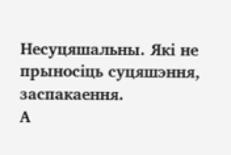Несуцяшальны. Які не прыносіць суцяшэння, заспакаення.
А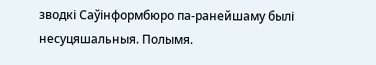зводкі Саўінформбюро па-ранейшаму былі несуцяшальныя. Полымя.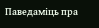Паведаміць пра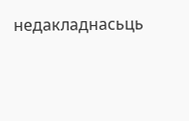недакладнасьць